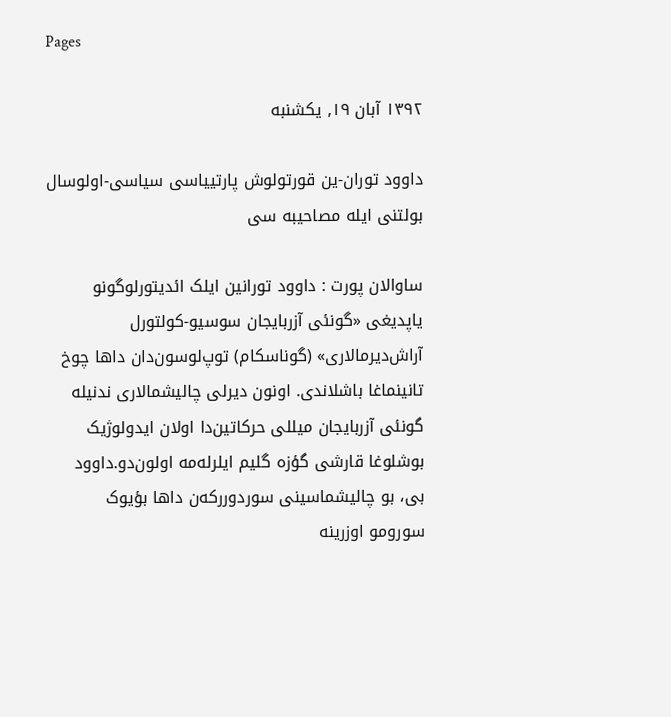Pages

۱۳۹۲ آبان ۱۹, یکشنبه

داوود توران-ین قورتولوش پارتییاسی سیاسی-اولوسال بولتنی ایله مصاحیبه سی

ساوالان پورت : داوود تورانین ایلک ائدیتورلوگونو یاپدیغی «گونئی آزربایجان سوسیو-کولتورل آراش‌دیرمالاری» (گوناسکام) توپ‌لوسون‌دان داها چوخ تانینماغا باشلاندی. اونون دیرلی چالیشمالاری ندنیله گونئی آزربایجان میللی حرکاتین‌دا اولان ایدولوژیک بوشلوغا قارشی گؤزه گلیم ایلر‌له‌مه اولون‌دو.داوود بی، بو چالیشماسینی سوردوررکه‌ن داها بؤیوک سورومو اوزرینه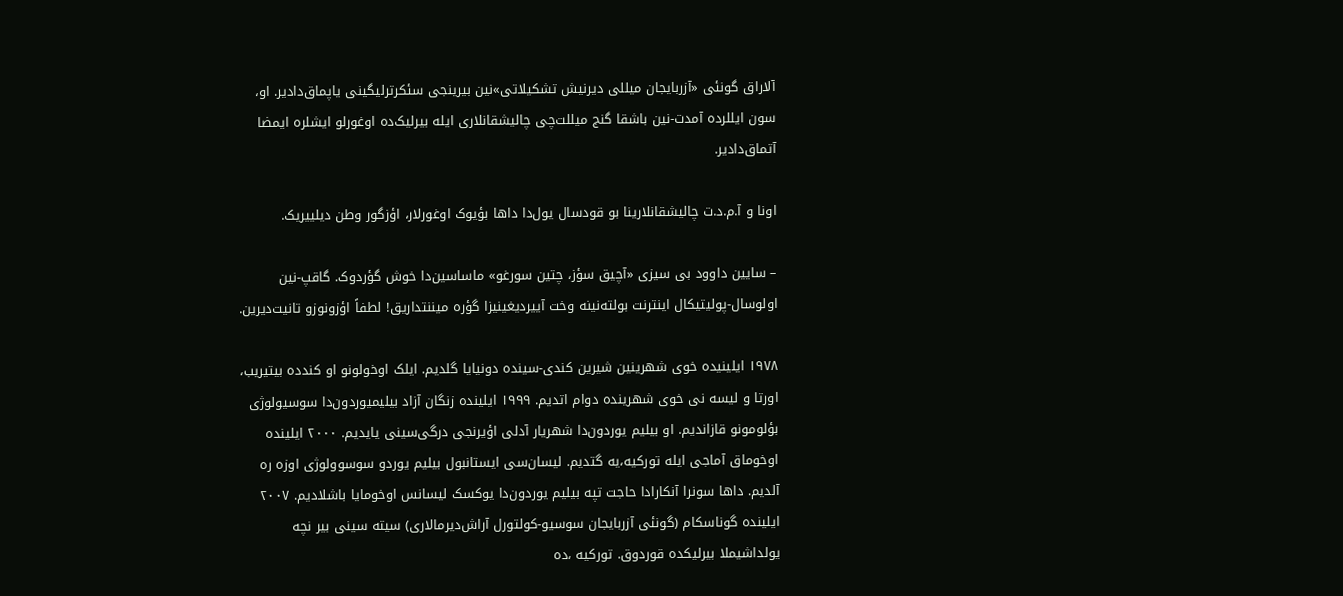آلاراق گونئی «آزربایجان میللی دیرنیش تشکیلاتی»نین بیرینجی سئکرترلیگینی یاپماق‌دادیر. او، سون ایللرده آمدت-نین باشقا گنج میللت‌چی چالیشقانلاری ایله بیرلیک‌ده اوغورلو ایشلره ایمضا آتماق‌دادیر.

اونا و آ.م.د.ت چالیشقانلارینا بو قودسال یول‌دا داها بؤیوک اوغورلار، اؤزگور وطن دیلییریک.

– سایین داوود بی سیزی «آچیق سؤز، چتین سورغو» ماساسین‌دا خوش گؤردوک. گاقپ-نین اولوسال-پولیتیکال اینترنت بولته‌نینه وخت آییردیغینیزا گؤره میننتداریق! لطفاً اؤزونوزو تانیت‌دیرین.

۱۹۷۸ ایلینیده خوی شهرینین شیرین کندی-سینده دونیایا گلدیم. ایلک اوخولونو او کندده بیتیریب، اورتا و لیسه نی خوی شهرینده دوام اتدیم. ۱۹۹۹ ایلینده زنگان آزاد بیلیمیوردون‌دا سوسیولوژی بؤلومونو قازاندیم. او بیلیم یوردون‌دا شهریار آدلی اؤیرنجی درگی‌سینی یایدیم. ۲۰۰۰ ایلینده اوخوماق آماجی ایله تورکیه،یه گتدیم. لیسان‌سی ایستانبول بیلیم یوردو سوسوولوژی اوزه ره آلدیم. داها سونرا آنکارادا حاجت تپه بیلیم یوردون‌دا یوکسک لیسانس اوخومایا باشلادیم. ۲۰۰۷ ایلینده گوناسکام (گونئی آزربایجان سوسیو-کولتورل آراش‌دیرمالاری) سیته ‌سینی بیر نچه یولداشیملا بیرلیکده قوردوق. تورکیه ،ده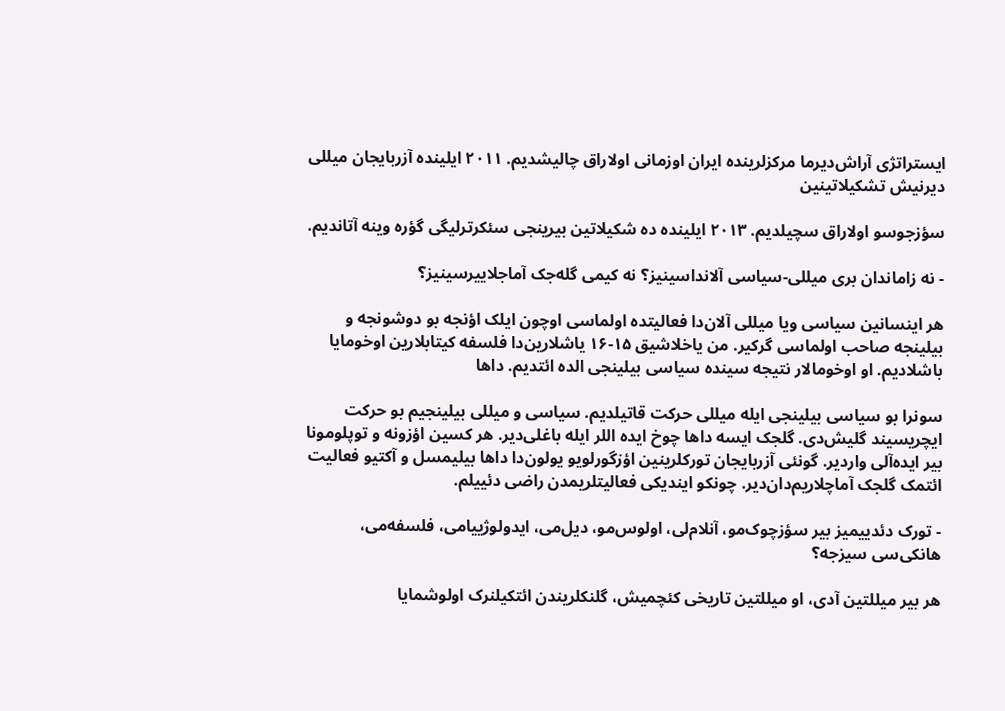ایستراتژی آراش‌دیرما مرکزلرینده ایران اوزمانی اولاراق چالیشدیم. ۲۰۱۱ ایلینده آزربایجان میللی دیرنیش تشکیلاتینین

سؤزجوسو اولاراق سچیلدیم. ۲۰۱۳ ایلینده ده شکیلاتین بیرینجی سئکرترلیگی گؤره وینه آتاندیم.

- نه زاماندان بری میللی-سیاسی آلانداسینیز؟ نه کیمی گله‌جک آماجلاییرسینیز؟

هر اینسانین سیاسی ویا میللی آلان‌دا فعالیتده اولماسی اوچون ایلک اؤنجه بو دوشونجه و بیلینجه صاحب اولماسی گرکیر. من یاخلاشیق ۱۵-۱۶ یاشلارین‌دا فلسفه کیتابلارین اوخومایا باشلادیم. او اوخومالار نتیجه سینده سیاسی بیلینجی الده ائتدیم. داها

سونرا بو سیاسی بیلینجی ایله میللی حرکت قاتیلدیم. سیاسی و میللی بیلینجیم بو حرکت ایچریسیند گلیش‌دی. گلجک ایسه داها چوخ ایده اللر ایله باغلی‌دیر. هر کسین اؤزونه و توپلومونا بیر ایده‌آلی واردیر. گونئی آزربایجان تورکلرینین اؤزگورلویو یولون‌دا داها بیلیمسل و آکتیو فعالیت ائتمک گلجک آماچلاریم‌دان‌دیر. چونکو ایندیکی فعالیتلریمدن راضی دئییلم.

- تورک دئدییمیز بیر سؤزچوک‌مو، آنلام‌لی، اولوس‌مو، دیل‌می، ایدولوژییامی، فلسفه‌می، هانکی‌سی سیزجه؟

هر بیر میللتین آدی، او میللتین تاریخی کئچمیش، گلنکلریندن ائتکیلنرک اولوشمایا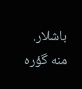باشلار. منه گؤره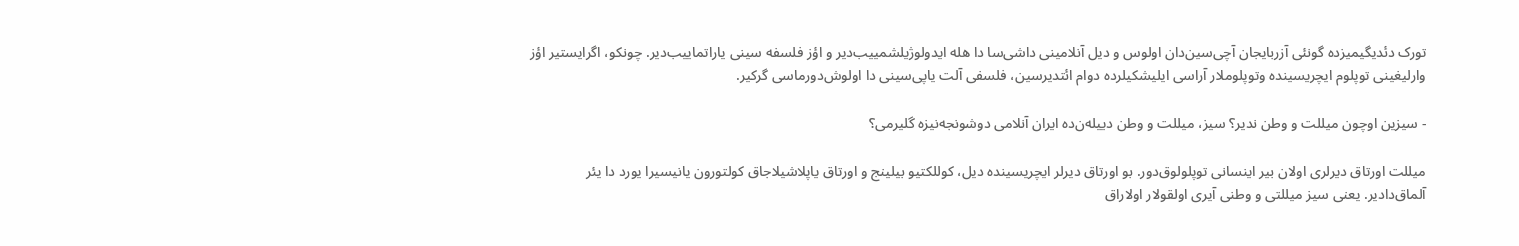تورک دئدیگیمیزده گونئی آزربایجان آچی‌سین‌دان اولوس و دیل آنلامینی داشی‌سا دا هله ایدولوژیلشمییب‌دیر و اؤز فلسفه ‌سینی یاراتماییب‌دیر. چونکو، اگرایستیر اؤز وارلیغینی توپلوم ایچریسینده وتوپلوملار آراسی ایلیشکیلرده دوام ائتدیرسین، فلسفی آلت یاپی‌سینی دا اولوش‌دورماسی گرکیر.

- سیزین اوچون میللت و وطن ندیر؟ سیز، میللت و وطن دییله‌ن‌ده ایران آنلامی دوشونجه‌نیزه گلیرمی؟

میللت اورتاق دیرلری اولان بیر اینسانی توپلولوق‌دور. بو اورتاق دیرلر ایچریسینده دیل، کوللکتیو بیلینج و اورتاق یاپلاشیلاجاق کولتورون یانیسیرا یورد دا یئر آلماق‌دادیر. یعنی سیز میللتی و وطنی آیری اولقولار اولاراق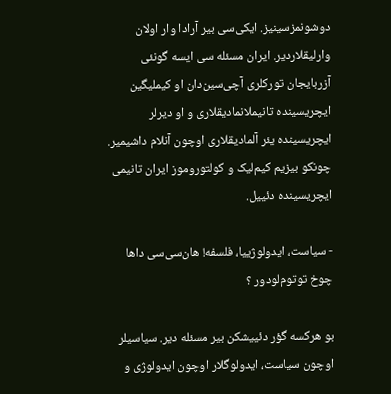دوشونمزسینیز. ایکی‌سی بیر آرادا وار اولان وارلیقلاردیر. ایران مسئله ‌سی ایسه گونئی آزربایجان تورکلری آچی‌سین‌دان او کیملیگین ایچریسینده تانیملانمادیقلاری و او دیرلر ایچریسینده یئر آلمادیقلاری اوچون آنلام داشیمیر. چونکو بیزیم کیم‌لیک و کولتوروموز ایران تانیمی ایچریسینده دئییل.

- سیاست، ایدولوژییا، فلسفه! هان‌سی‌سی داها چوخ توتوم‌لودور ؟

بو هرکسه گؤر دئییشکن بیر مسئله دیر. سیاسیلر اوچون سیاست، ایدولوگلار اوچون ایدولوژی و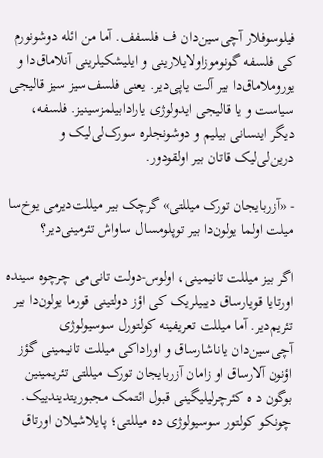فیلوسوفلار آچی‌سین‌دان ف فلسفف. آما من ائله دوشونورم کی فلسفه گونوموزاولایلارینی و ایلیشکیلرینی آنلاماق‌دا و یوروملاماق‌دا بیر آلت یاپی‌دیر. یعنی فلسف‌سیز سیز قالیجی سیاست و یا قالیجی ایدولوژی یارادابیلمزسینیز. فلسفه، دیگر اینسانی بیلیم و دوشونجلره سورک‌لی‌لیک و درین‌لی‌لیک قاتان بیر اولقودور.

- «آزربایجان تورک میللتی» گرچک بیر میللت‌دیرمی یوخ‌سا میلت اولما یولون‌دا بیر توپلومسال ساواش تئرمینی‌دیر؟

اگر بیز میللت تانیمینی، اولوس-دولت تانی‌می چرچوه سینده  اورتایا قویارساق دیبیلریک کی اؤز دولتینی قورما یولون‌دا بیر تئریم‌دیر. آما میللت تعریفینه کولتورل سوسیولوژی آچی‌سین‌دان یاناشارساق و اوراداکی میللت تانیمینی گؤز اؤنون آلارساق او زامان آزربایجان تورک میللتی تئریمینین بوگون د ه کئرچرلیلیگینی قبول ائتمک مجبوریتدیندییک. چونکو کولتور سوسیولوژی ده میللتی؛ پایلاشیلان اورتاق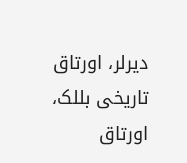دیرلر، اورتاق تاریخی بللک، اورتاق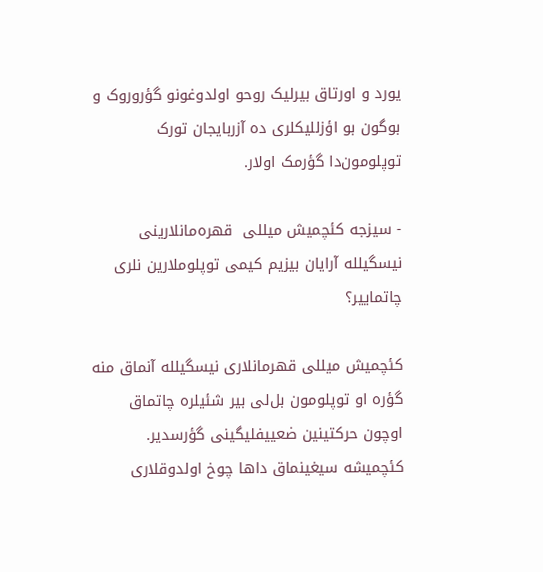یورد و اورتاق بیرلیک روحو اولدوغونو گؤروروک و بوگون بو اؤزللیکلری ده آزربایجان تورک توپلومون‌دا گؤرمک اولار.

- سیزجه کئچمیش میللی  قهره‌مانلارینی نیسگیلله آرایان بیزیم کیمی توپلوملارین نلری چاتماییر؟

کئچمیش میللی قهرمانلاری نیسگیلله آنماق منه گؤره او توپلومون بل‌لی بیر شئیلره چاتماق اوچون حرکتینین ضعییفلیگینی گؤرسدیر. کئچمیشه سیغینماق داها چوخ اولدوقلاری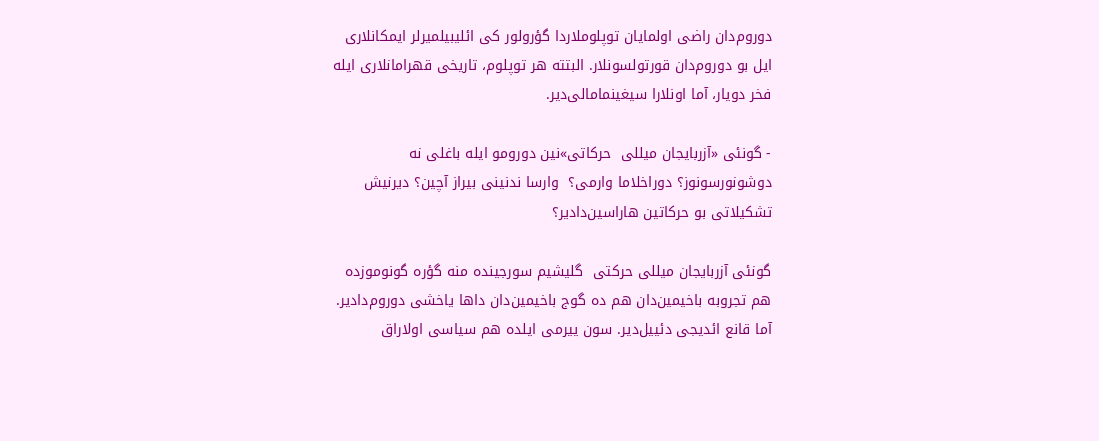دوروم‌دان راضی اولمایان توپلوملاردا گؤرولور کی ائلیبیلمیرلر ایمکانلاری ایل بو دوروم‌دان قورتولسونلار. البتته هر توپلوم، تاریخی قهرامانلاری ایله فخر دویار، آما اونلارا سیغینمامالی‌دیر.

- گونئی «آزربایجان میللی  حرکاتی»نین دورومو ایله باغلی نه  دوشونورسونوز؟ دوراخلاما وارمی؟  وارسا ندنینی بیراز آچین؟ دیرنیش  تشکیلاتی بو حرکاتین هاراسین‌دادیر؟

گونئی آزربایجان میللی حرکتی  گلیشیم سورجینده منه گؤره گونوموزده هم تجروبه باخیمین‌دان هم ده گوج باخیمین‌دان داها یاخشی دوروم‌دادیر. آما قانع ائدیجی دئییل‌دیر. سون ییرمی ایلده هم سیاسی اولاراق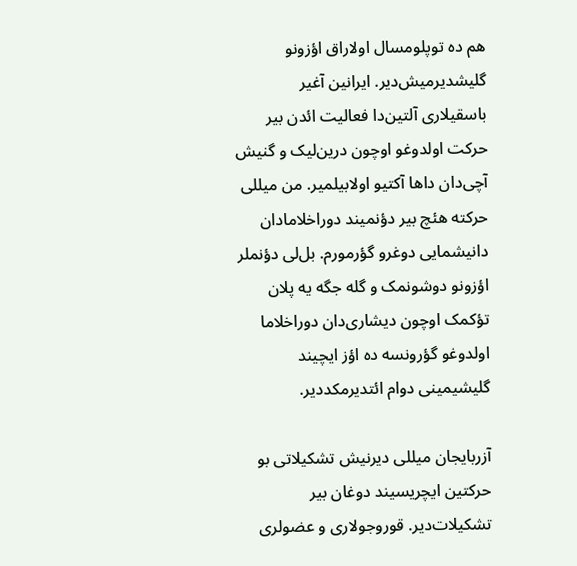هم ده توپلومسال اولاراق اؤزونو گلیشدیرمیش‌دیر. ایرانین آغیر باسقیلاری آلتین‌دا فعالیت ائدن بیر حرکت اولدوغو اوچون درین‌لیک و گنیش آچی‌دان داها آکتیو اولابیلمیر. من میللی حرکته هئچ بیر دؤنمیند دوراخلامادان دانیشمایی دوغرو گؤرمورم. بل‌لی دؤنملر اؤزونو دوشونمک و گله جگه یه پلان تؤکمک اوچون دیشاری‌دان دوراخلاما اولدوغو گؤرونسه ده اؤز ایچیند گلیشیمینی دوام ائتدیرمکد‌دیر.

آزربایجان میللی دیرنیش تشکیلاتی بو حرکتین ایچریسیند دوغان بیر تشکیلات‌دیر. قوروجولاری و عضولری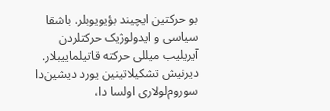بو حرکتین ایچیند بؤیویوبلر. باشقا سیاسی و ایدولوژیک حرکتلردن آیریلیب میللی حرکته قاتیلماییبلار. دیرنیش تشکیلاتینین یورد دیشین‌دا سوروم‌لولاری اولسا دا،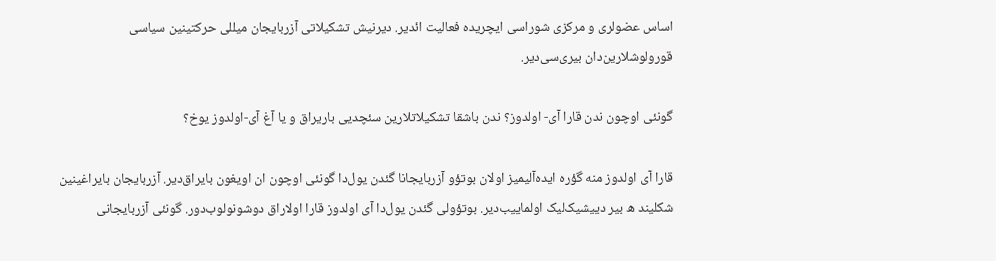اساس عضولری و مرکزی شوراسی ایچریده فعالیت ائدیر. دیرنیش تشکیلاتی آزربایجان میللی حرکتینین سیاسی  قورولوشلارین‌دان بیری‌سی‌دیر.

گونئی اوچون ندن قارا آی- اولدوز؟ ندن باشقا تشکیلاتلارین سئچدیی باریراق و یا آغ آی-اولدوز یوخ؟

قارا آی اولدوز منه گؤره ایده‌آلیمیز اولان بوتؤو آزربایجانا گئدن یول‌دا گونئی اوچون ان اویغون بایراق‌دیر. آزربایجان بایراغینین شکلیند ه بیر دییشیک‌لیک اولماییب‌دیر. بوتؤولی گئدن یول‌دا آی اولدوز قارا اولاراق دوشونولوب‌دور. گونئی آزربایجانی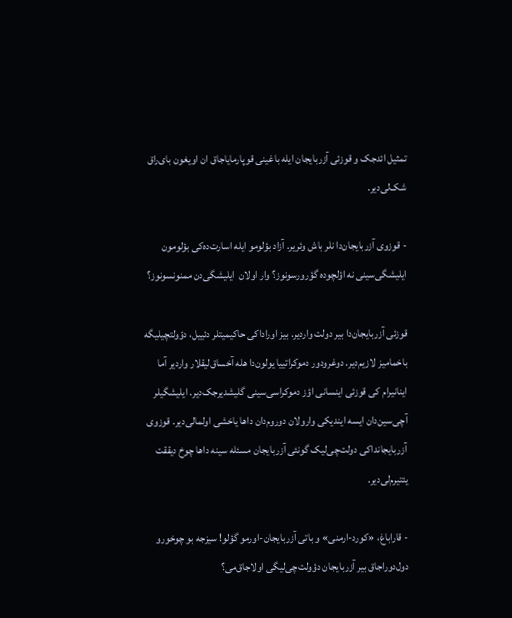تمثیل ائدجک و قوزئی آزربایجان ایله باغینی قوپارمایاجاق ان اویغون بای‌راق شک‌لی‌دیر.

- قوزوی آزربایجان‌دا نلر باش وئریر. آزاد بؤلومو ایله اسارت‌ده‌کی بؤلومون ایلیشگی‌سینی نه اؤلچوده گؤرورسونوز؟ وار اولان  ایلیشگی‌دن ممنونسونوز؟

قوزئی آزربایجان‌دا بیر دولت واردیر. بیز اوراداکی حاکیمیتلر دئییل، دؤولتچیلیگه باخمامیز لازیم‌دیر. دوغرودور دموکراتییا یولون‌دا هله آخساق‌لیقلار واردیر آما اینانیرام کی قوزئی اینسانی اؤز دموکراسی‌سینی گلیشدیرجک‌دیر. ایلیشگیلر آچی‌سین‌دان ایسه ایندیکی وارولان دوروم‌دان داها یاخشی اولمالی‌دیر. قوزوی آزربایجانداکی دولت‌چی‌لیک گونئی آزربایجان مسئله سینه داها چوخ دیققت یئتیرم‌لی‌دیر.

- قاراباغ، «کورد-ارمنی» و باتی آزربایجان-اورمو گؤلو! سیزجه بو چوخورو دول‌دوراجاق بیر آزربایجان دؤولت‌چی‌لیگی اولاجاق‌می؟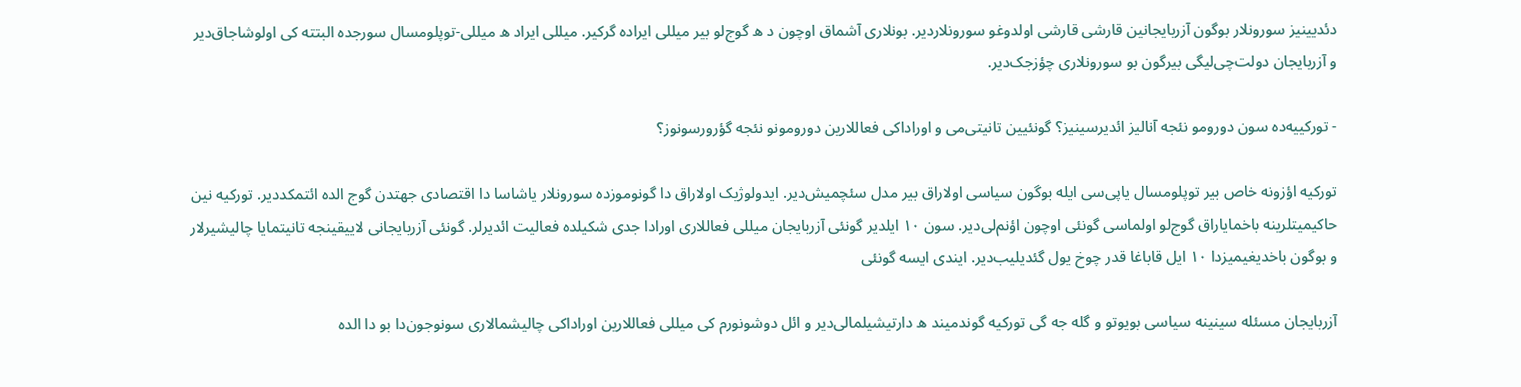دئدیینیز سورونلار بوگون آزربایجانین قارشی قارشی اولدوغو سورونلاردیر. بونلاری آشماق اوچون د ه گوج‌لو بیر میللی ایراده گرکیر. میللی ایراد ه میللی-توپلومسال سورجده البتته کی اولوشاجاق‌دیر و آزربایجان دولت‌چی‌لیگی بیرگون بو سورونلاری چؤزجک‌دیر.

- تورکییه‌ده سون دورومو نئجه آنالیز ائدیرسینیز؟ گونئیین تانیتی‌می و اوراداکی فعاللارین دورومونو نئجه گؤرورسونوز؟

تورکیه اؤزونه خاص بیر توپلومسال یاپی‌سی ایله بوگون سیاسی اولاراق بیر مدل سئچمیش‌دیر. ایدولوژیک اولاراق دا گونوموزده سورونلار یاشاسا دا اقتصادی جهتدن گوج الده ائتمکد‌دیر. تورکیه نین حاکیمیتلرینه باخمایاراق گوج‌لو اولماسی گونئی اوچون اؤنم‌لی‌دیر. سون ۱۰ ایلدیر گونئی آزربایجان میللی فعاللاری اورادا جدی شکیلده فعالیت ائدیرلر. گونئی آزربایجانی لاییقینجه تانیتمایا چالیشیرلار و بوگون باخدیغیمیزدا ۱۰ ایل قاباغا قدر چوخ یول گئدیلیب‌دیر. ایندی ایسه گونئی

آزربایجان مسئله ‌سینینه سیاسی بویوتو و گله جه گی تورکیه گوندمیند ه دارتیشیلمالی‌دیر و ائل دوشونورم کی میللی فعاللارین اوراداکی چالیشمالاری سونوجون‌دا بو دا الده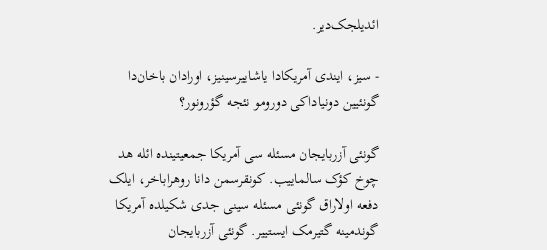ائدیلجک‌دیر.

- سیز، ایندی آمریکادا یاشاییرسینیز، اورادان باخان‌دا گونئیین دونیاداکی دورومو نئجه گؤرونور؟

گونئی آزربایجان مسئله ‌سی آمریکا جمعیتینده ائله هد چوخ کؤک سالماییب. کونقرسمن دانا روهراباخر، ایلک دفعه اولاراق گونئی مسئله ‌سینی جدی شکیلده آمریکا گوندمینه گتیرمک ایستییر. گونئی آزربایجان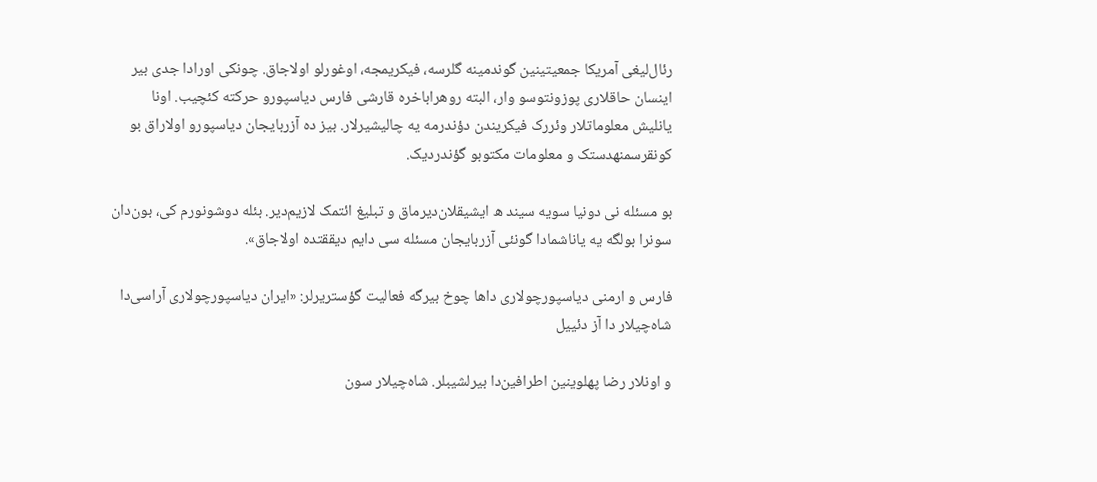رئال‌لیغی آمریکا جمعیتینین گوندمینه گلرسه، فیکریمجه، اوغورلو اولاجاق. چونکی اورادا جدی بیر اینسان حاقلاری پوزونتوسو وار، البته روهراباخره قارشی فارس دیاسپورو حرکته کئچیب. اونا یانلیش معلوماتلار وئررک فیکریندن دؤندرمه یه چالیشیرلار. بیز ده آزربایجان دیاسپورو اولاراق بو کونقرسمنهدستک و معلومات مکتوبو گؤندردیک.

بو مسئله ‌نی دونیا سویه سیند ه ایشیقلان‌دیرماق و تبلیغ ائتمک لازیم‌دیر. بئله دوشونورم کی، بون‌دان سونرا بولگه یه یاناشمادا گونئی آزربایجان مسئله ‌سی دایم دیققتده اولاجاق».

فارس و ارمنی دیاسپورچولاری داها چوخ بیرگه فعالیت گؤستریرلر: «ایران دیاسپورچولاری آراسی‌دا شاه‌چیلار دا آز دئییل

و اونلار رضا پهلوینین اطرافین‌دا بیرلشیبلر. شاه‌چیلار سون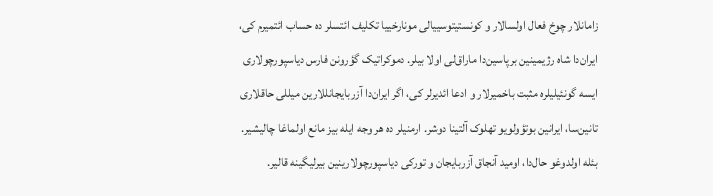زامانلار چوخ فعال اولسالار و کونستیتوسییالی مونارخییا تکلیف ائتسلر ده حساب ائتمیرم کی، ایران‌دا شاه رژیمینین برپاسین‌دا ماراق‌لی اولا بیلر. دموکراتیک گؤرونن فارس دیاسپورچولاری ایسه گونئیلیلره مثبت باخمیرلار و ادعا ائدیرلر کی، اگر ایران‌دا آزربایجانللارین میللی حاقلاری تانین‌سا، ایرانین بوتؤولویو تهلوک آلتینا دوشر. ارمنیلر ده هر وجه ایله بیز مانع اولماغا چالیشیر. بئله اولدوغو حال‌دا، اومید آنجاق آزربایجان و تورکی دیاسپورچولارینین بیرلیگینه قالیر.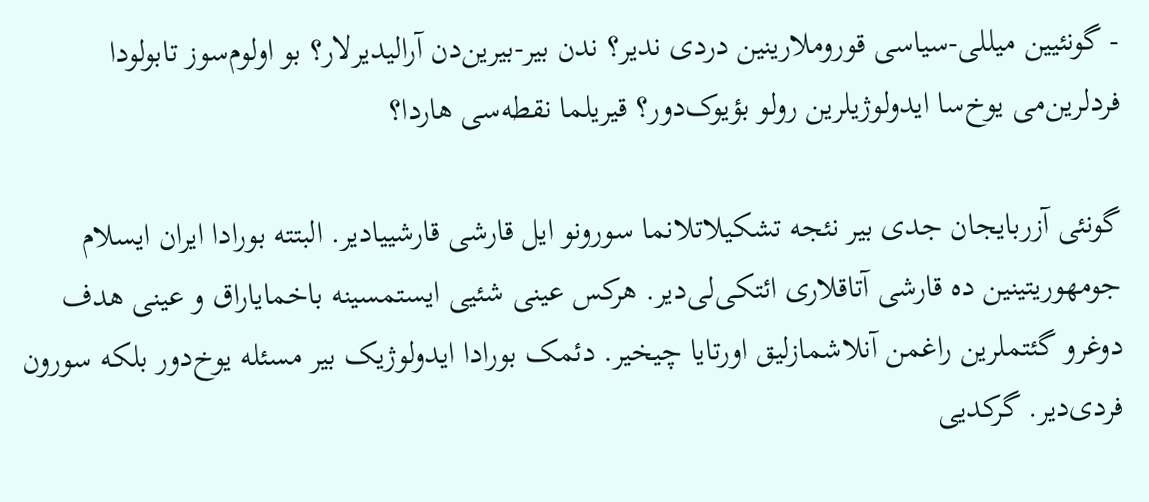- گونئیین میللی-سیاسی قوروملارینین دردی ندیر؟ ندن بیر-بیرین‌دن آرالیدیرلار؟ بو اولوم‌سوز تابولودا فردلرین‌می یوخ‌سا ایدولوژیلرین رولو بؤیوک‌دور؟ قیریلما نقطه‌سی هاردا؟

گونئی آزربایجان جدی بیر نئجه تشکیلاتلانما سورونو ایل قارشی قارشییادیر. البتته بورادا ایران ایسلام جومهوریتینین ده قارشی آتاقلاری ائتکی‌لی‌دیر. هرکس عینی شئیی ایستمسینه باخمایاراق و عینی هدف دوغرو گئتملرین راغمن آنلاشمازلیق اورتایا چیخیر. دئمک بورادا ایدولوژیک بیر مسئله یوخ‌دور بلکه سورون فردی‌دیر. گرکدیی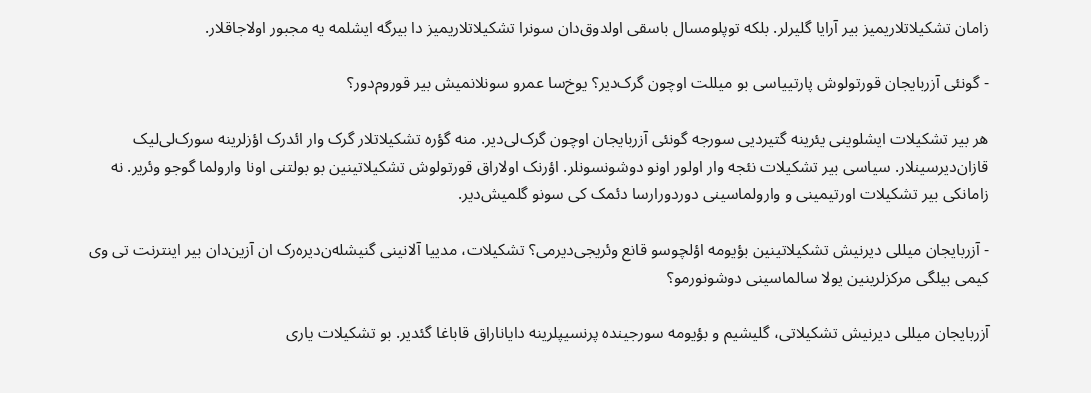زامان تشکیلاتلاریمیز بیر آرایا گلیرلر. بلکه توپلومسال باسقی اولدوق‌دان سونرا تشکیلاتلاریمیز دا بیرگه ایشلمه یه مجبور اولاجاقلار.

- گونئی آزربایجان قورتولوش پارتییاسی بو میللت اوچون گرک‌دیر؟ یوخ‌سا عمرو سونلانمیش بیر قوروم‌دور؟

هر بیر تشکیلات ایشلوینی یئرینه گتیردیی سورجه گونئی آزربایجان اوچون گرک‌لی‌دیر. منه گؤره تشکیلاتلار گرک وار ائدرک اؤزلرینه سورک‌لی‌لیک قازان‌دیرسینلار. سیاسی بیر تشکیلات نئجه وار اولور اونو دوشونسونلر. اؤرنک اولاراق قورتولوش تشکیلاتینین بو بولتنی اونا وارولما گوجو وئریر. نه زامانکی بیر تشکیلات اورتیمینی و وارولماسینی دوردورارسا دئمک کی سونو گلمیش‌دیر.

- آزربایجان میللی دیرنیش تشکیلاتینین بؤیومه اؤلچوسو قانع وئریجی‌دیرمی؟ تشکیلات، مدییا آلانینی گنیشله‌ن‌دیره‌رک ان آزین‌دان بیر اینترنت تی وی کیمی بیلگی مرکزلرینین یولا سالماسینی دوشونورمو؟

آزربایجان میللی دیرنیش تشکیلاتی، گلیشیم و بؤیومه سورجینده پرنسیپلرینه دایاناراق قاباغا گئدیر. بو تشکیلات یاری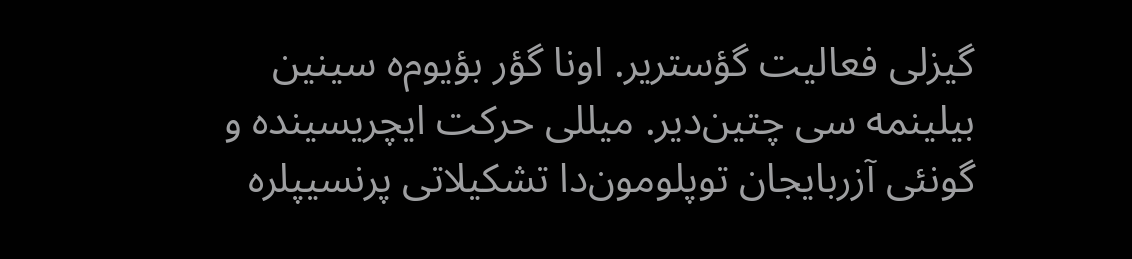گیزلی فعالیت گؤستریر. اونا گؤر بؤیوم‌ه سینین بیلینمه ‌سی چتین‌دیر. میللی حرکت ایچریسینده و گونئی آزربایجان توپلومون‌دا تشکیلاتی پرنسیپلره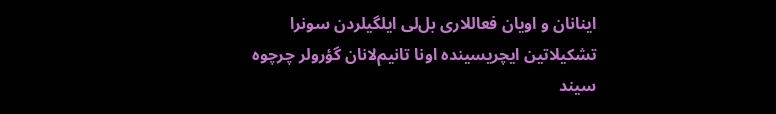اینانان و اویان فعاللاری بل‌لی ایلگیلردن سونرا تشکیلاتین ایچریسینده اونا تانیم‌لانان گؤرولر چرچوه سیند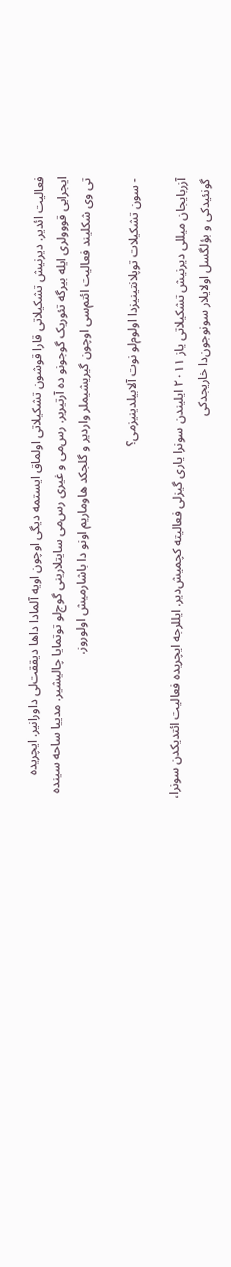فعالیت ائدیر. دیرنیش تشکیلاتی قارا قوشون تشکیلاتی اولماق ایستمه دیگی اوچون اویه آلمادا داها دیققت‌لی داورانیر. ایچریده ایجرایی قووولری ایله بیرگه تئوریک گوجونو ده آرتیریر. رس‌می و غیری رس‌می سایتلارینی گوج‌لو توتمایا چالیشیر. مدییا ساحه سینده تی وی شکلیند فعالیت ائتم‌سی اوچون گیریشیملر واردیر و گلجکد هاوماریم اونو دا باشارمیش اولوروز.

- سون تشکیلات توپلانتینیزدا اولوم‌لو نوت آلابیلدینیزمی؟

آزربایجان میللی دیرنیش تشکیلاتی یاز ۲۰۱۱ ایلیندن سونرا یاری گیزلی فعالیته کچمیش‌دیر. ایللرجه ایچریده فعالیت ائتدیکدن سونرا، گونئیدکی و بؤلگسل اولایلار سونوجون‌دا خاریجدکی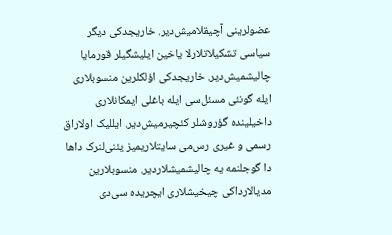عضولرینی آچیقلامیش‌دیر. خاریجدکی دیگر سیاسی تشکیلاتلارلا یاخین ایلیشگیلر قورمایا چالیشمیش‌دیر. خاریجدکی اؤلکلرین منسوبلاری ایله گونئی مسئل‌سی ایله باغلی ایمکانلاری داخیلینده گؤروشلر کئچیرمیش‌دیر. ایللیک اولاراق رسمی و غیری رس‌می سایتلاریمیز یئنی‌لنرک داها دا گوجلنمه یه چالیشمیشلاردیر. منسوبلارین مدیالارداکی چیخیشلاری ایچریده سی‌دی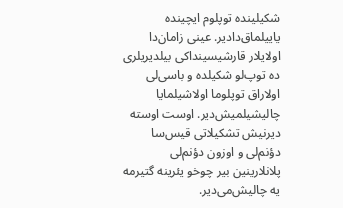شکیلینده توپلوم ایچینده یاییلماق‌دادیر. عینی زامان‌دا اولایلار قارشیسینداکی بیلدیریلری ده توپ‌لو شکیلده و باسی‌لی اولاراق توپلوما اولاشیلمایا چالیشیلمیش‌دیر. اوست اوسته دیرنیش تشکیلاتی قیس‌سا دؤنم‌لی و اوزون دؤنم‌لی پلانلارینین بیر چوخو یئرینه گتیرمه یه چالیش‌می‌دیر.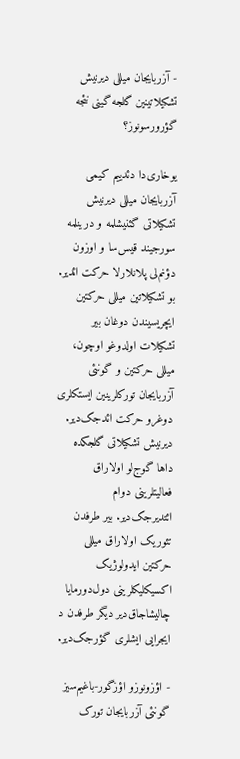- آزربایجان میللی دیرنیش تشکیلاتینین گلجه گینی نئجه گؤرورسونوز؟

یوخاری‌دا دئدییم کیمی آزربایجان میللی دیرنیش تشکیلاتی گئنیشلمه و درینلمه سورجیند قیس‌سا و اوزون دؤنم‌لی پلانلارلا حرکت ائدیر. بو تشکیلاتین میللی حرکتین ایچریسیندن دوغان بیر تشکیلات اولدوغو اوچون، میللی حرکتین و گونئی آزربایجان تورکلرینین ایستکلری دوغرو حرکت ائدجک‌دیر. دیرنیش تشکیلاتی گلجکده داها گوج‌لو اولاراق فعالیتلرینی دوام ائتدیرجک‌دیر. بیر طرفدن تئوریک اولاراق میللی حرکتین ایدولوژیک اکسیکلیکلرینی دول‌دورمایا چالیشاجاق‌دیر دیگر طرفدن د ایجرایی ایشلری گؤرجک‌دیر.

- اؤزونوزو اؤزگور-باغیم‌سیز گونئی آزربایجان تورک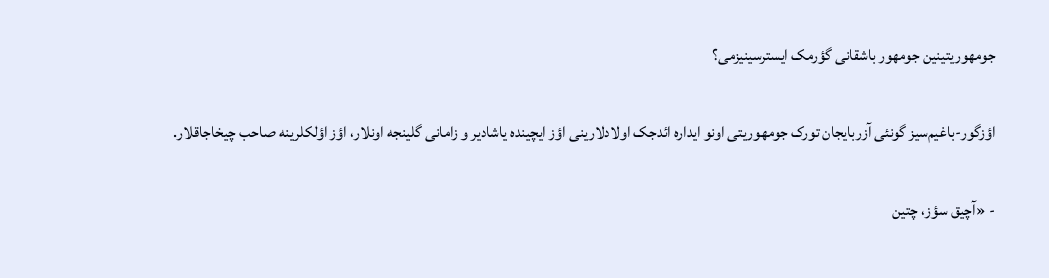جومهوریتینین جومهور باشقانی گؤرمک ایسترسینیزمی؟

اؤزگور-باغیم‌سیز گونئی آزربایجان تورک جومهوریتی اونو ایداره ائدجک اولادلارینی اؤز ایچینده یاشادیر و زامانی گلینجه اونلار، اؤز اؤلکلرینه صاحب چیخاجاقلار.

- «آچیق سؤز، چتین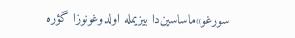سورغو»ماساسین‌دا بیزیمله اولدوغونوزا گؤره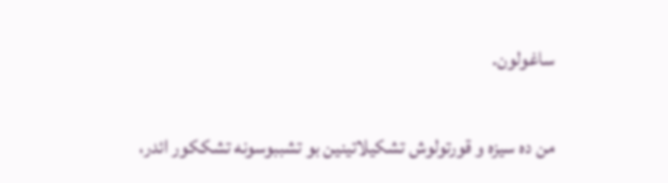ساغولون.

من ده سیزه و قورتولوش تشکیلاتینین بو تشببوسونه تشککور ائدر،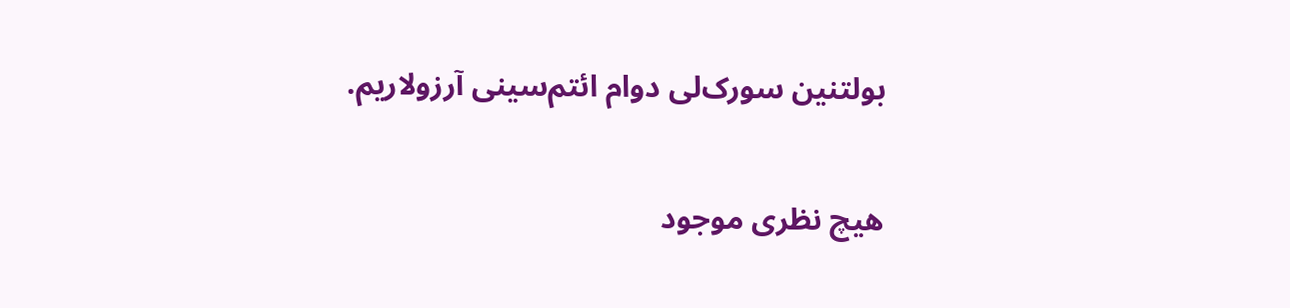بولتنین سورک‌لی دوام ائتم‌سینی آرزولاریم.

هیچ نظری موجود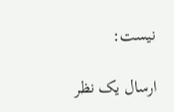نیست:

ارسال یک نظر